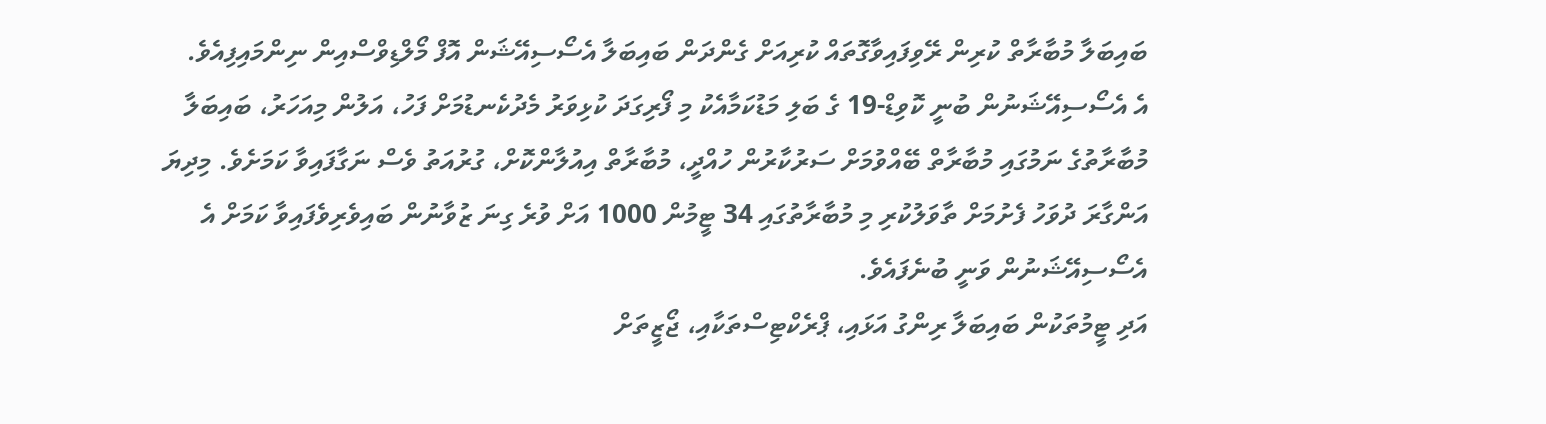ބައިބަލާ މުބާރާތް ކުރިން ރޭވިފައިވާގޮތައް ކުރިއަށް ގެންދަން ބައިބަލާ އެސޯސިއޭޝަން އޮފް މޯލްޑިވްސްއިން ނިންމައިފިއެވެ.
އެ އެސޯސިއޭޝަނުން ބުނީ ކޮވިޑް-19 ގެ ބަލި މަޑުކަމާއެކު މި ފޯރިގަދަ ކުޅިވަރު މެދުކެނޑުމަށް ފަހު، އަލުން މިއަހަރު، ބައިބަލާ މުބާރާތުގެ ނަމުގައި މުބާރާތް ބޭއްވުމަށް ސަރުކާރުން ހުއްދީ، މުބާރާތް އިއުލާންކޮށް، ގުރުއަތު ވެސް ނަގާފައިވާ ކަމަށެވެ. މިދިޔަ އަންގާރަ ދުވަހު ފެށުމަށް ތާވަލުކުރި މި މުބާރާތުގައި 34 ޓީމުން 1000 އަށް ވުރެ ގިނަ ޒުވާނުން ބައިވެރިވެފައިވާ ކަމަށް އެ އެސޯސިއޭޝަނުން ވަނީ ބުނެފައެވެ.
އަދި ޓީމުތަކުން ބައިބަލާ ރިންގު އަޅައި، ޕްރެކްޓިސްތަކާއި، ޖޯޒީތަށް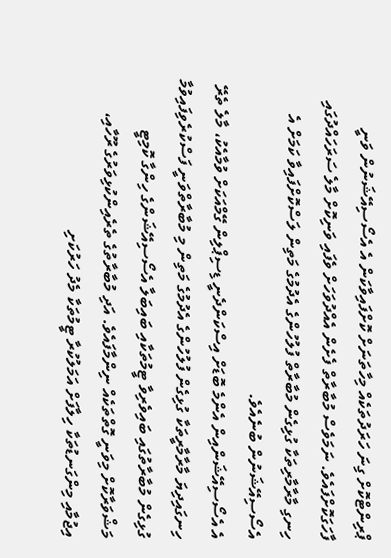ޕްރިންޓްކޮށް ގިނަ ހަރަދުތަކެއް މިހާތަނަށް ކޮށްފައިވާކަން އެ އެސޯސިއޭޝަނުން ވަނީ ފާހަގަކޮށްފައެވެ. ނަމަވެސް މުބާރާތް ފެށެން އެއްދުވަހަށް ވެފައި ވަނިކޮށް މާލެ ސަރަހައްދުގައި ހިނގި މާރާމާރިތަކާ ގުޅިގެން މުބާރާތް ފުލުހުންގެ އެދުމުގެ މަތިން ލަސްކޮށްފައިވާ ކަމަށް އެ އެސޯސިއޭޝަނުން ބުނެއެވެ.
އެ އެސޯސިއޭޝަންއިން އެންމެ ބޮޑަށް އިސްކަންދެނީ ޑިސިޕްލިން ގޭމްއަކަށް ވުމާއެކު، މާލެ ތެރޭ ހިނގައިދިޔަ މާރާމާރީތަކާ ގުޅިގެން ފުލުހުންގެ އެދުމުގެ މަތިން މި މުބާރާތްވަނީ ފަސްކުރެވިފައިވުމާ ގުޅިގެން މުބާރާތުގައި ބައިވެރިވާ ޓީމުތަކާއި ބައިބަލާ އެސޯސިއޭޝަންގެ ހިންގާ ކޮމިޓީ މަޝްވަރާކޮށް މިވަނީ ގޮތްތަކެއް ނިންމާފައެވެ. އަދި މުބާރާތުގެ ތެރެއިންކުޅިވަރުގެ ރޫހާއި، އިޖުމާއި މިންގަނޑުތަކާ ހިލާފަށް އަމަލުކުރާ ޓީމުތަކާ މެދު ހަރުކަށި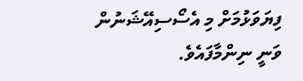ފިޔަވަޅުމަށް މި އެސޯސިއޭޝަނުން ވަނީ ނިންމާފައެވެ.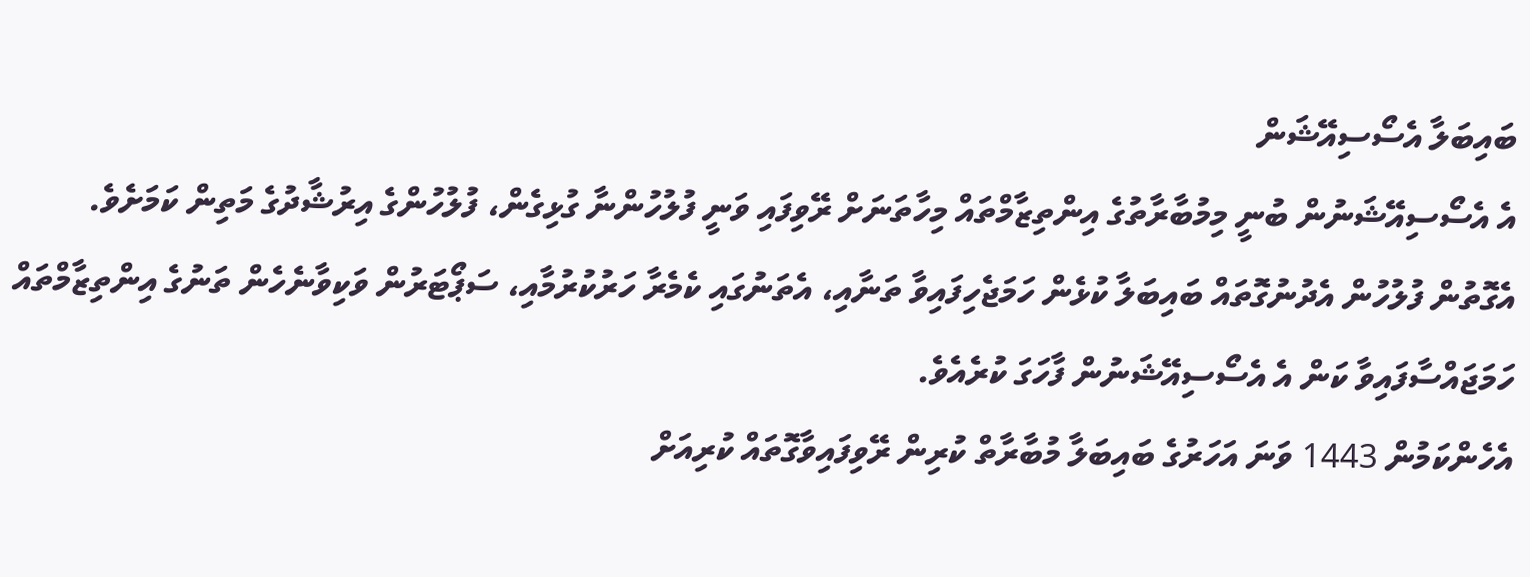ބައިބަލާ އެސޯސިއޭޝަން
އެ އެސޯސިއޭޝަނުން ބުނީ މިމުބާރާތުގެ އިންތިޒާމްތައް މިހާތަނަށް ރޭވިފައި ވަނީ ފުލުހުންނާ ގުޅިގެން، ފުލުހުންގެ އިރުޝާދުގެ މަތިން ކަމަށެވެ. އެގޮތުން ފުލުހުން އެދުނުގޮތައް ބައިބަލާ ކުޅެން ހަމަޖެހިފައިވާ ތަނާއި، އެތަނުގައި ކެމެރާ ހަރުކުރުމާއި، ސަޕޯޓަރުން ވަކިވާނެހެން ތަނުގެ އިންތިޒާމްތައް ހަމަޖައްސާފައިވާ ކަން އެ އެސޯސިއޭޝަނުން ފާހަގަ ކުރެއެވެ.
އެހެންކަމުން 1443 ވަނަ އަހަރުގެ ބައިބަލާ މުބާރާތް ކުރިން ރޭވިފައިވާގޮތައް ކުރިއަށް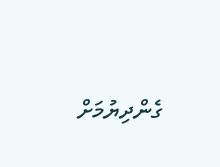ގެންދިޔުމަށް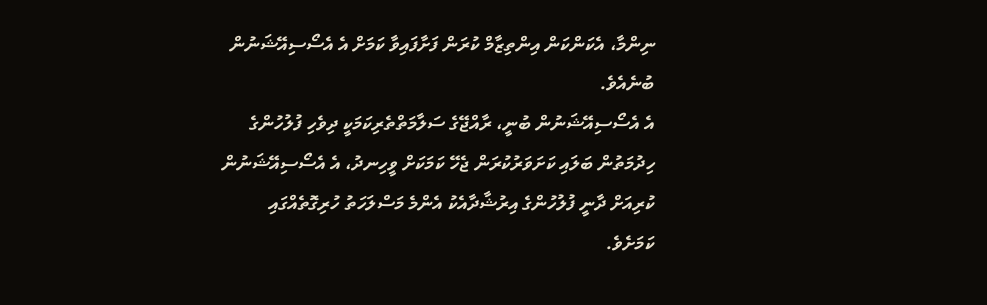ނިންމާ، އެކަންކަން އިންތިޒާމް ކުރަން ފަށާފައިވާ ކަމަށް އެ އެސޯސިއޭޝަނުން ބުނެއެވެ.
އެ އެސޯސިއޭޝަނުން ބުނީ، ރާއްޖޭގެ ސަލާމަތްތެރިކަމަކީ ދިވެހި ފުލުހުންގެ ހިދުމަތުން ބަލައި ކަށަވަރުކުރަން ޖެހޭ ކަމަކަށް ވީހިނދު، އެ އެސޯސިއޭޝަނުން ކުރިއަށް ދާނީ ފުލުހުންގެ އިރުޝާދާއެކު އެންމެ މަސްލަހަތު ހުރިގޮތެއްގައި ކަމަށެވެ.